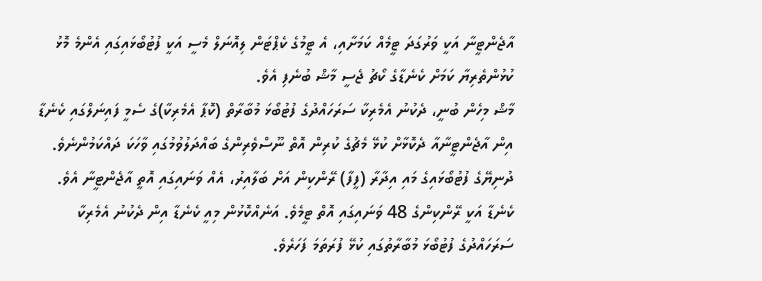އާޖެންޓީނާ އަކީ ވަރުގަދަ ޓީމެއް ކަމަށާއި، އެ ޓީމުގެ ކެޕްޓަން ލިއޮނަލް މެސީ އަކީ ފުޓުބޯޅައިގައި އެންމެ މޮޅު ކުޅުންތެރިޔާ ކަމަށް ކެނެޑާގެ ކޯޗު ޖެސީ މާޝް ބުނެފި އެވެ.
މާޝް މިހެން ބުނީ، ދެކުނު އެމެރިކާ ސަރަހައްދުގެ ފުޓުބޯޅަ މުބާރާތް (ކޮޕާ އެމެރިކާ)ގެ ސެމީ ފައިނަލްގައި ކެނެޑާ އިން އާޖެންޓީނާއާ ދެކޮޅާށް ކުޅޭ މެޗުގެ ކުރިން އޮތް ނޫސްވެރިންގެ ބައްދަލުވުމުގައި ވާހަކަ ދައްކަމުންނެވެ. ދުނިޔޭގެ ފުޓުބޯޅައިގެ މައި އިދާރާ (ފީފާ) ރޭންކިން އަށް ބަލާއިރު، އެއް ވަނައިގައި އޮތީ އާޖެންޓީނާ އެވެ. ކެނެޑާ އަކީ ރޭންކިންގެ 48 ވަނައިގައި އޮތް ޓީމެވެ. އަނެއްކޮޅުން މިއީ ކެނެޑާ އިން ދެކުނު އެމެރިކާ ސަރަހައްދުގެ ފުޓުބޯޅަ މުބާރާތުގައި ކުޅޭ ފުރަތަމަ ފަހަރެވެ.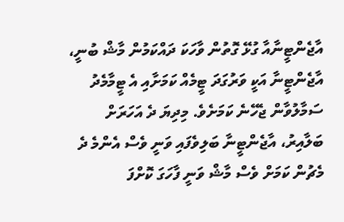އާޖެންޓީނާއާ ގުޅޭ ގޮތުން ވާހަކަ ދައްކަމުން މާޝް ބުނީ، އާޖެންޓީނާ އަކީ ވަރުގަދަ ޓީމެއް ކަމަށާއި އެ ޓީމާމެދު ސަމާލުވާން ޖެހޭނެ ކަމަށެވެ. މިދިޔަ ދެ އަހަރަށް ބަލާއިރު، އާޖެންޓީނާ ބަލިވެފައި ވަނީ ވެސް އެންމެ ދެ މެޗުން ކަމަށް ވެސް މާޝް ވަނީ ފާހަގަ ކޮށްފަ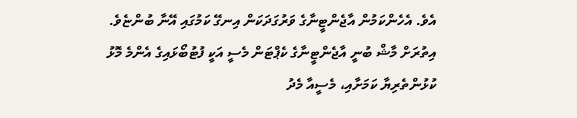އެވެ. އެހެންކަމުން އާޖެންޓީނާގެ ވަރުގަދަކަން އިނގޭ ކަމުގައި އޭނާ ބުންޏެވެ.
އިތުރަށް މާޝް ބުނީ އާޖެންޓީނާގެ ކެޕްޓަން މެސީ އަކީ ފުޓުބޯޅައިގެ އެންމެ މޮޅު ކުޅުންތެރިޔާ ކަމަށާއި، މެސީއާ މެދު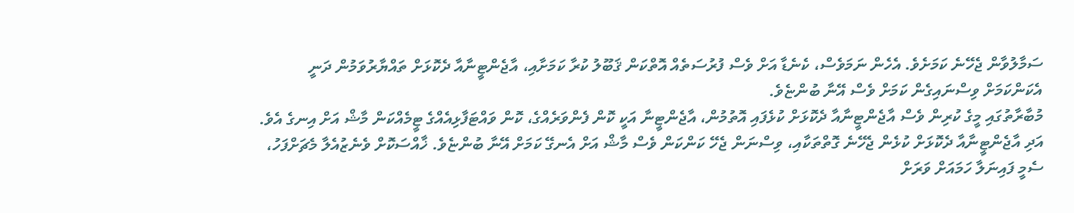ސަމާލުވާން ޖެހޭނެ ކަމަށެވެ. އެހެން ނަމަވެސް، ކެނެޑާ އަށް ވެސް ފުރުސަތެއް އޮތްކަން ޤަބޫލު ކުރާ ކަމަށާއި، އާޖެންޓީނާއާ ދެކޮޅަށް ތައްޔާރުވަމުން ދަނީ އެކަންކަމަށް ވިސްނައިގެން ކަމަށް ވެސް އޭނާ ބުންޏެވެ.
މުބާރާތުގައި މީގެ ކުރިން ވެސް އާޖެންޓީނާއާ ދެކޮޅަށް ކުޅެފައި އޮތުމުން، އާޖެންޓީނާ އަކީ ކޮން ފެންވަރެއްގެ، ކޮން ވައްޓަފާޅިއެއްގެ ޓީމެއްކަން މާޝް އަށް އިނގެ އެވެ. އަދި އާޖެންޓީނާއާ ދެކޮޅަށް ކުޅެން ޖެހޭނެ ގޮތްތަކާއި، ވިސްނަން ޖެހޭ ކަންކަން ވެސް މާޝް އަށް އެނގޭ ކަމަށް އޭނާ ބުންޏެވެ. ޚާއްސަކޮށް ވެނެޒުއެލާ މެޗަށްފަހު، ސެމީ ފައިނަލާ ހަމައަށް ވަރަށް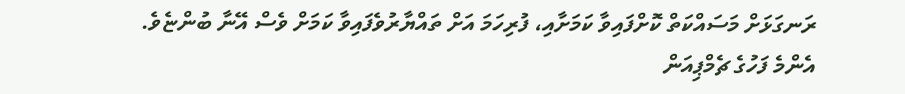ރަނގަޅަށް މަސައްކަތް ކޮށްފައިވާ ކަމަށާއި، ފުރިހަމަ އަށް ތައްޔާރުވެފައިވާ ކަމަށް ވެސް އޭނާ ބުންޏެވެ.
އެންމެ ފަހުގެ ޗެމްޕިއަން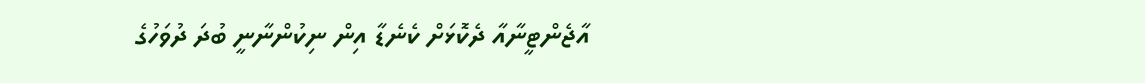އާޖެންޓީނާއާ ދެކޮޅަށް ކެނެޑާ އިން ނިކުންނާނީ ބުދަ ދުވަހުގެ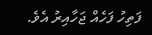ފަތިހު ފަހެއް ޖަހާއިރު އެވެ.